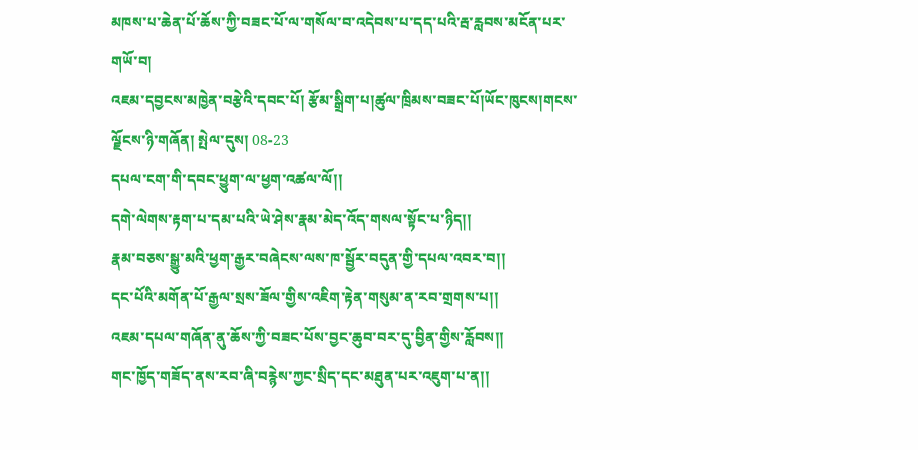མཁས་པ་ཆེན་པོ་ཆོས་ཀྱི་བཟང་པོ་ལ་གསོལ་བ་འདེབས་པ་དད་པའི་རྦ་རླབས་མངོན་པར་གཡོ་བ།
འཇམ་དབྱངས་མཁྱེན་བརྩེའི་དབང་པོ། རྩོམ་སྒྲིག་པ།ཚུལ་ཁྲིམས་བཟང་པོ།ཡོང་ཁུངས།གངས་ལྗོངས་ཉི་གཞོན། སྤེལ་དུས། 08-23
དཔལ་ངག་གི་དབང་ཕྱུག་ལ་ཕྱག་འཚལ་ལོ།།
དགེ་ལེགས་རྟག་པ་དམ་པའི་ཡེ་ཤེས་རྣམ་མེད་འོད་གསལ་སྟོང་པ་ཉིད།།
རྣམ་བཅས་སྒྱུ་མའི་ཕྱག་རྒྱར་བཞེངས་ལས་ཁ་སྦྱོར་བདུན་གྱི་དཔལ་འབར་བ།།
དང་པོའི་མགོན་པོ་རྒྱལ་སྲས་ཟོལ་གྱིས་འཇིག་རྟེན་གསུམ་ན་རབ་གྲགས་པ།།
འཇམ་དཔལ་གཞོན་ནུ་ཆོས་ཀྱི་བཟང་པོས་བྱང་ཆུབ་བར་དུ་བྱིན་གྱིས་རློབས།།
གང་ཁྱོད་གཟོད་ནས་རབ་ཞི་བརྙེས་ཀྱང་སྲིད་དང་མཐུན་པར་འཇུག་པ་ན།།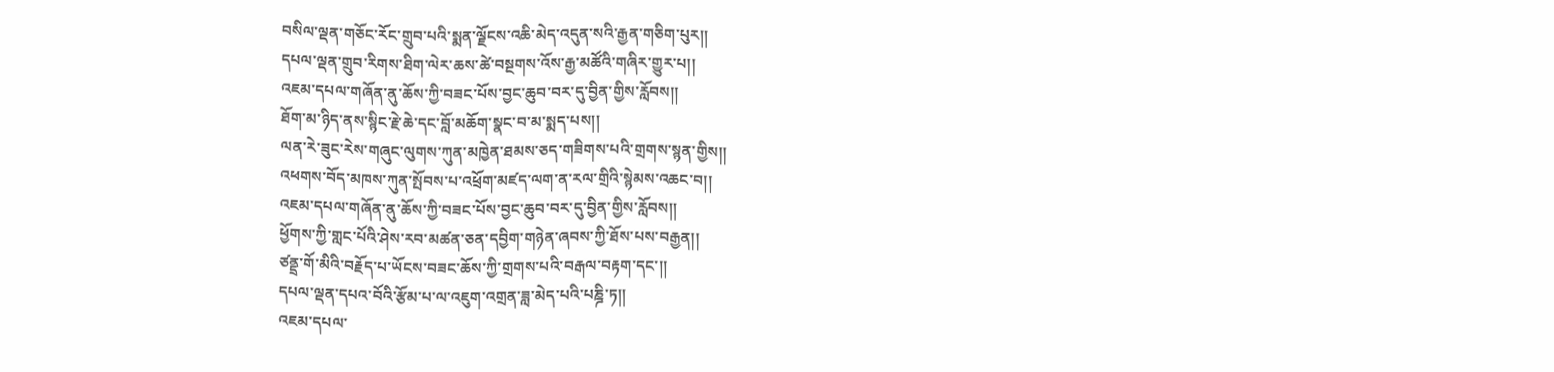བསིལ་ལྡན་གཅོང་རོང་གྲུབ་པའི་སྨན་ལྗོངས་འཆི་མེད་འདུན་སའི་རྒྱན་གཅིག་པུར།།
དཔལ་ལྡན་གྲུབ་རིགས་ཐིག་ལེར་ཆས་ཚེ་བསྔགས་འོས་རྒྱ་མཚོའི་གཞིར་གྱུར་པ།།
འཇམ་དཔལ་གཞོན་ནུ་ཆོས་ཀྱི་བཟང་པོས་བྱང་ཆུབ་བར་དུ་བྱིན་གྱིས་རློབས།།
ཐོག་མ་ཉིད་ནས་སྙིང་རྗེ་ཆེ་དང་བློ་མཆོག་སྣང་བ་མ་སྨད་པས།།
ལན་རེ་ཟུང་རེས་གཞུང་ལུགས་ཀུན་མཁྱེན་ཐམས་ཅད་གཟིགས་པའི་གྲགས་སྙན་གྱིས།།
འཕགས་བོད་མཁས་ཀུན་སྤོབས་པ་འཕྲོག་མཛད་ལག་ན་རལ་གྲིའི་སྙེམས་འཆང་བ།།
འཇམ་དཔལ་གཞོན་ནུ་ཆོས་ཀྱི་བཟང་པོས་བྱང་ཆུབ་བར་དུ་བྱིན་གྱིས་རློབས།།
ཕྱོགས་ཀྱི་གླང་པོའི་ཤེས་རབ་མཚན་ཅན་དབྱིག་གཉེན་ཞབས་ཀྱི་ཐོས་པས་བརྒྱན།།
ཙནྡྲ་གོ་མིའི་བརྗོད་པ་ཡོངས་བཟང་ཆོས་ཀྱི་གྲགས་པའི་བརྒལ་བརྟག་དང་།།
དཔལ་ལྡན་དཔའ་བོའི་རྩོམ་པ་ལ་འཇུག་འགྲན་ཟླ་མེད་པའི་པཎྜི་ཏ།།
འཇམ་དཔལ་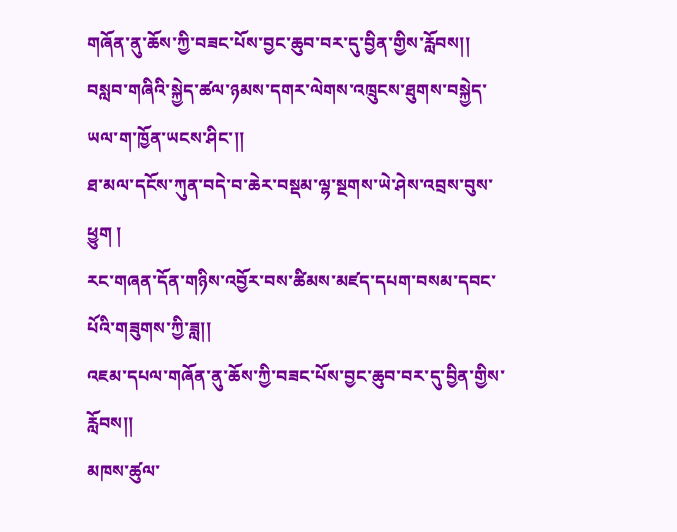གཞོན་ནུ་ཆོས་ཀྱི་བཟང་པོས་བྱང་ཆུབ་བར་དུ་བྱིན་གྱིས་རློབས།།
བསླབ་གཞིའི་སྐྱེད་ཚལ་ཉམས་དགར་ལེགས་འཁྲུངས་ཐུགས་བསྐྱེད་ཡལ་ག་ཁྱོན་ཡངས་ཤིང་།།
ཐ་མལ་དངོས་ཀུན་བདེ་བ་ཆེར་བསྡམ་ལྷ་སྔགས་ཡེ་ཤེས་འབྲས་བུས་ཕྱུག །
རང་གཞན་དོན་གཉིས་འབྱོར་བས་ཚིམས་མཛད་དཔག་བསམ་དབང་པོའི་གཟུགས་ཀྱི་ཟླ།།
འཇམ་དཔལ་གཞོན་ནུ་ཆོས་ཀྱི་བཟང་པོས་བྱང་ཆུབ་བར་དུ་བྱིན་གྱིས་རློབས།།
མཁས་ཚུལ་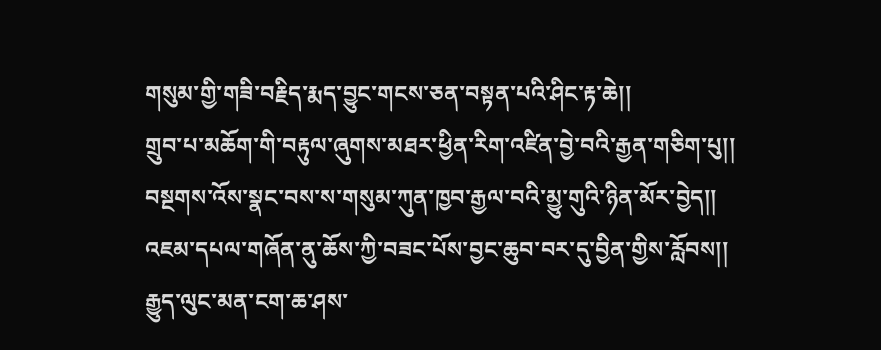གསུམ་གྱི་གཟི་བརྗིད་རྨད་བྱུང་གངས་ཅན་བསྟན་པའི་ཤིང་རྟ་ཆེ།།
གྲུབ་པ་མཆོག་གི་བརྟུལ་ཞུགས་མཐར་ཕྱིན་རིག་འཛིན་བྱེ་བའི་རྒྱན་གཅིག་པུ།།
བསྔགས་འོས་སྣང་བས་ས་གསུམ་ཀུན་ཁྱབ་རྒྱལ་བའི་མྱུ་གུའི་ཉིན་མོར་བྱེད།།
འཇམ་དཔལ་གཞོན་ནུ་ཆོས་ཀྱི་བཟང་པོས་བྱང་ཆུབ་བར་དུ་བྱིན་གྱིས་རློབས།།
རྒྱུད་ལུང་མན་ངག་ཆ་ཤས་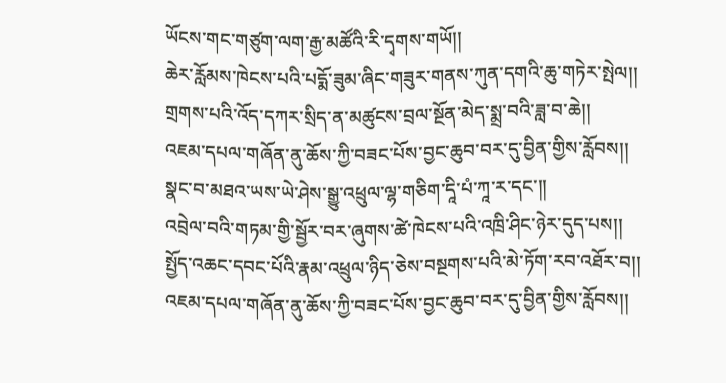ཡོངས་གང་གཙུག་ལག་རྒྱ་མཚོའི་རི་དྭགས་གཡོ།།
ཆེར་རློམས་ཁེངས་པའི་པདྨོ་ཟུམ་ཞིང་གཟུར་གནས་ཀུན་དགའི་ཆུ་གཏེར་སྤེལ།།
གྲགས་པའི་འོད་དཀར་སྲིད་ན་མཚུངས་བྲལ་སྔོན་མེད་སྨྲ་བའི་ཟླ་བ་ཆེ།།
འཇམ་དཔལ་གཞོན་ནུ་ཆོས་ཀྱི་བཟང་པོས་བྱང་ཆུབ་བར་དུ་བྱིན་གྱིས་རློབས།།
སྣང་བ་མཐའ་ཡས་ཡེ་ཤེས་སྒྱུ་འཕྲུལ་ལྷ་གཅིག་དཱི་པཾ་ཀཱ་ར་དང་།།
འབྲེལ་བའི་གཏམ་གྱི་སྦྱོར་བར་ཞུགས་ཚེ་ཁེངས་པའི་འཁྲི་ཤིང་ཉེར་དུད་པས།།
སྤྱོད་འཆང་དབང་པོའི་རྣམ་འཕྲུལ་ཉིད་ཅེས་བསྔགས་པའི་མེ་ཏོག་རབ་འཐོར་བ།།
འཇམ་དཔལ་གཞོན་ནུ་ཆོས་ཀྱི་བཟང་པོས་བྱང་ཆུབ་བར་དུ་བྱིན་གྱིས་རློབས།།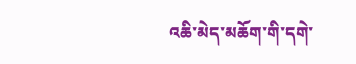འཆི་མེད་མཆོག་གི་དགེ་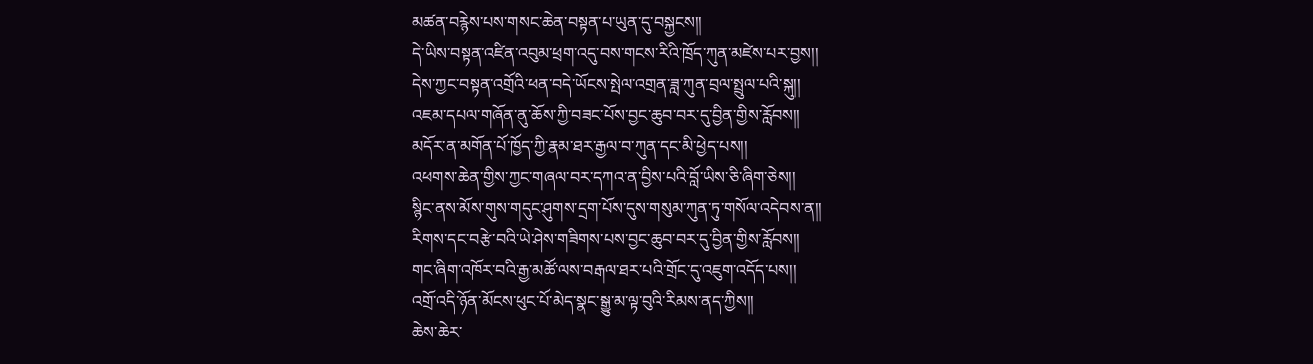མཚན་བརྙེས་པས་གསང་ཆེན་བསྟན་པ་ཡུན་དུ་བསྐྱངས།།
དེ་ཡིས་བསྟན་འཛིན་འབུམ་ཕྲག་འདུ་བས་གངས་རིའི་ཁྲོད་ཀུན་མཛེས་པར་བྱས།།
དེས་ཀྱང་བསྟན་འགྲོའི་ཕན་བདེ་ཡོངས་སྤེལ་འགྲན་ཟླ་ཀུན་བྲལ་སྤྲུལ་པའི་སྐུ།།
འཇམ་དཔལ་གཞོན་ནུ་ཆོས་ཀྱི་བཟང་པོས་བྱང་ཆུབ་བར་དུ་བྱིན་གྱིས་རློབས།།
མདོར་ན་མགོན་པོ་ཁྱོད་ཀྱི་རྣམ་ཐར་རྒྱལ་བ་ཀུན་དང་མི་ཕྱེད་པས།།
འཕགས་ཆེན་གྱིས་ཀྱང་གཞལ་བར་དཀའ་ན་བྱིས་པའི་བློ་ཡིས་ཅི་ཞིག་ཅེས།།
སྙིང་ནས་མོས་གུས་གདུང་ཤུགས་དྲག་པོས་དུས་གསུམ་ཀུན་ཏུ་གསོལ་འདེབས་ན།།
རིགས་དང་བརྩེ་བའི་ཡེ་ཤེས་གཟིགས་པས་བྱང་ཆུབ་བར་དུ་བྱིན་གྱིས་རློབས།།
གང་ཞིག་འཁོར་བའི་རྒྱ་མཚོ་ལས་བརྒལ་ཐར་པའི་གྲོང་དུ་འཇུག་འདོད་པས།།
འགྲོ་འདི་ཉོན་མོངས་ཕུང་པོ་མེད་སྣང་སྒྱུ་མ་ལྟ་བུའི་རིམས་ནད་ཀྱིས།།
ཆེས་ཆེར་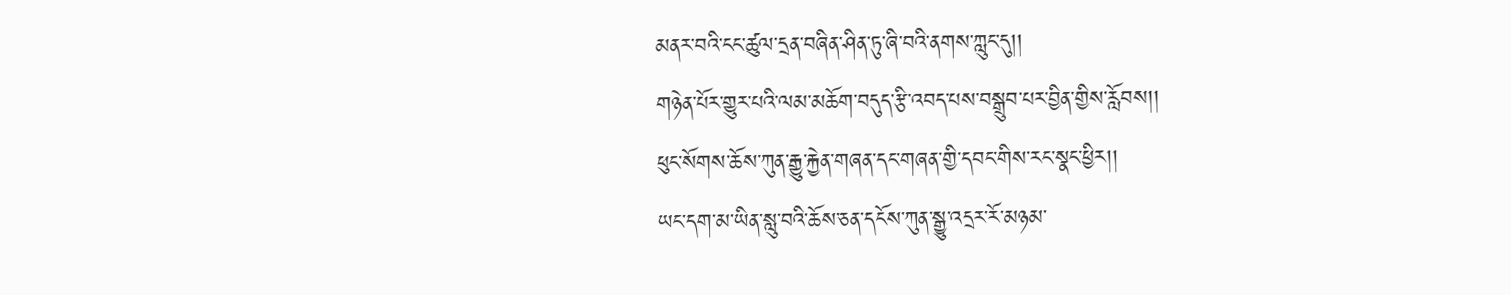མནར་བའི་ངང་ཚུལ་དྲན་བཞིན་ཤིན་ཏུ་ཞི་བའི་ནགས་ཀླུང་དུ།།
གཉེན་པོར་གྱུར་པའི་ལམ་མཆོག་བདུད་རྩི་འབད་པས་བསྒྲུབ་པར་བྱིན་གྱིས་རློབས།།
ཕུང་སོགས་ཆོས་ཀུན་རྒྱུ་རྐྱེན་གཞན་དང་གཞན་གྱི་དབང་གིས་རང་སྣང་ཕྱིར།།
ཡང་དག་མ་ཡིན་སླུ་བའི་ཆོས་ཅན་དངོས་ཀུན་སྒྱུ་འདྲར་རོ་མཉམ་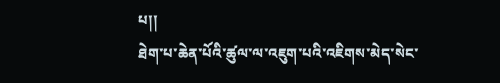པ།།
ཐེག་པ་ཆེན་པོའི་ཚུལ་ལ་འཇུག་པའི་འཇིགས་མེད་སེང་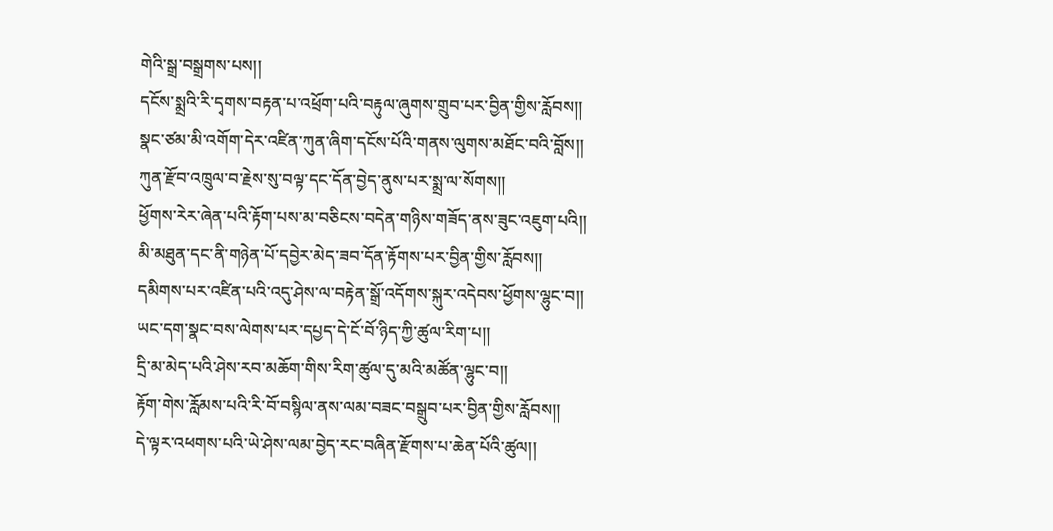གེའི་སྒྲ་བསྒྲགས་པས།།
དངོས་སྨྲའི་རི་དྭགས་བརྟན་པ་འཕྲོག་པའི་བརྟུལ་ཞུགས་གྲུབ་པར་བྱིན་གྱིས་རློབས།།
སྣང་ཙམ་མི་འགོག་དེར་འཛིན་ཀུན་ཞིག་དངོས་པོའི་གནས་ལུགས་མཐོང་བའི་བློས།།
ཀུན་རྫོབ་འཁྲུལ་བ་རྗེས་སུ་བལྟ་དང་དོན་བྱེད་ནུས་པར་སྨྲ་ལ་སོགས།།
ཕྱོགས་རེར་ཞེན་པའི་རྟོག་པས་མ་བཅིངས་བདེན་གཉིས་གཟོད་ནས་ཟུང་འཇུག་པའི།།
མི་མཐུན་དང་ནི་གཉེན་པོ་དབྱེར་མེད་ཟབ་དོན་རྟོགས་པར་བྱིན་གྱིས་རློབས།།
དམིགས་པར་འཛིན་པའི་འདུ་ཤེས་ལ་བརྟེན་སྒྲོ་འདོགས་སྐུར་འདེབས་ཕྱོགས་ལྷུང་བ།།
ཡང་དག་སྣང་བས་ལེགས་པར་དཔྱད་དེ་ངོ་བོ་ཉིད་ཀྱི་ཚུལ་རིག་པ།།
དྲི་མ་མེད་པའི་ཤེས་རབ་མཆོག་གིས་རིག་ཚུལ་དུ་མའི་མཚོན་ལྷུང་བ།།
རྟོག་གེས་རློམས་པའི་རི་བོ་བསྙིལ་ནས་ལམ་བཟང་བསྒྲུབ་པར་བྱིན་གྱིས་རློབས།།
དེ་ལྟར་འཕགས་པའི་ཡེ་ཤེས་ལམ་བྱེད་རང་བཞིན་རྫོགས་པ་ཆེན་པོའི་ཚུལ།།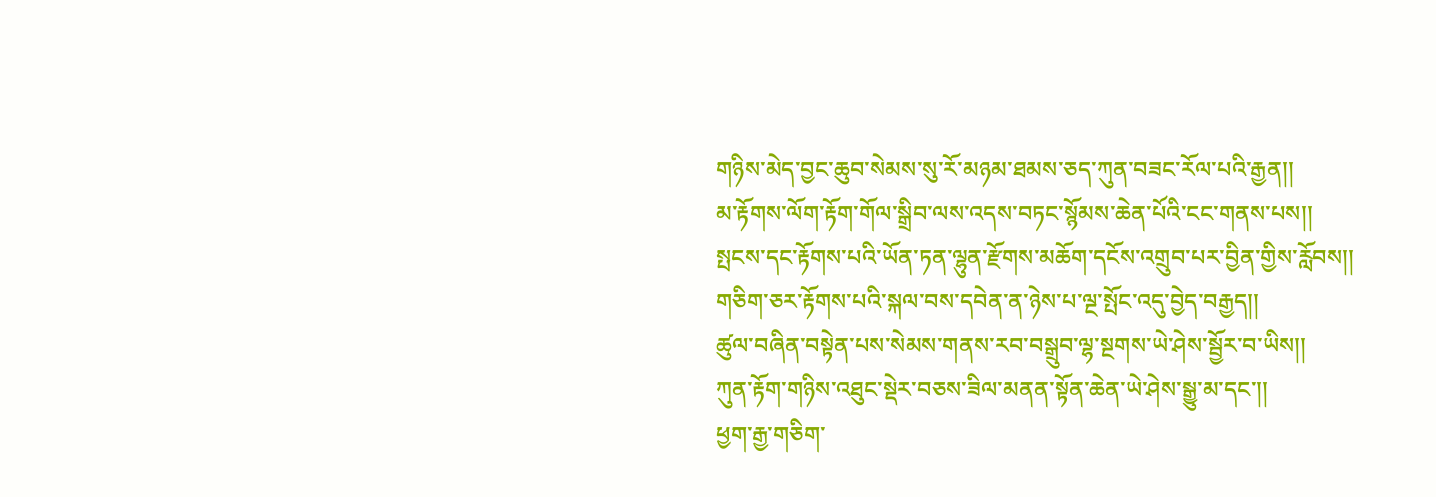གཉིས་མེད་བྱང་ཆུབ་སེམས་སུ་རོ་མཉམ་ཐམས་ཅད་ཀུན་བཟང་རོལ་པའི་རྒྱན།།
མ་རྟོགས་ལོག་རྟོག་གོལ་སྒྲིབ་ལས་འདས་བཏང་སྙོམས་ཆེན་པོའི་ངང་གནས་པས།།
སྤངས་དང་རྟོགས་པའི་ཡོན་ཏན་ལྷུན་རྫོགས་མཆོག་དངོས་འགྲུབ་པར་བྱིན་གྱིས་རློབས།།
གཅིག་ཅར་རྟོགས་པའི་སྐལ་བས་དབེན་ན་ཉེས་པ་ལྔ་སྤོང་འདུ་བྱེད་བརྒྱད།།
ཚུལ་བཞིན་བསྟེན་པས་སེམས་གནས་རབ་བསྒྲུབ་ལྷ་སྔགས་ཡེ་ཤེས་སྦྱོར་བ་ཡིས།།
ཀུན་རྟོག་གཉིས་འཐུང་སྡེར་བཅས་ཟིལ་མནན་སྟོན་ཆེན་ཡེ་ཤེས་སྒྱུ་མ་དང་།།
ཕྱག་རྒྱ་གཅིག་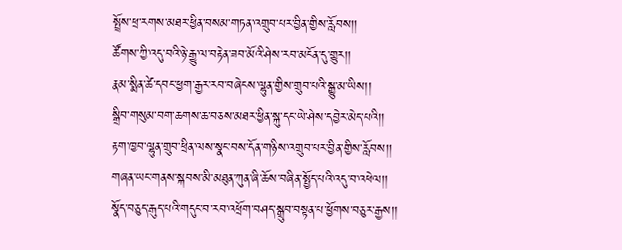སྤྲོས་ཕྲ་རགས་མཐར་ཕྱིན་བསམ་གཏན་འགྲུབ་པར་བྱིན་གྱིས་རློབས།།
ཚོགས་ཀྱི་འདུ་བའི་ཉེ་རྒྱུ་ལ་བརྟེན་ཟབ་མོའི་ཤེས་རབ་མངོན་དུ་གྱུར།།
རྣམ་སྨིན་ཚེ་དབང་ཕྱག་རྒྱར་རབ་བཞེངས་ལྷུན་གྱིས་གྲུབ་པའི་སྒྱུ་མ་ཡིས།།
སྒྲིབ་གསུམ་བག་ཆགས་ཆ་བཅས་མཐར་ཕྱིན་སྐུ་དང་ཡེ་ཤེས་དབྱེར་མེད་པའི།།
རྟག་ཁྱབ་ལྷུན་གྲུབ་ཕྲིན་ལས་སྣང་བས་དོན་གཉིས་འགྲུབ་པར་བྱིན་གྱིས་རློབས།།
གཞན་ཡང་གནས་སྐབས་མི་མཐུན་ཀུན་ཞི་ཆོས་བཞིན་སྤྱོད་པའི་འདུ་བ་འཕེལ།།
སྣོད་བཅུད་རྒུད་པའི་གདུང་བ་རབ་འཕྲོག་བཤད་སྒྲུབ་བསྟན་པ་ཕྱོགས་བཅུར་རྒྱས།།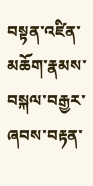བསྟན་འཛིན་མཆོག་རྣམས་བསྐལ་བརྒྱར་ཞབས་བརྟན་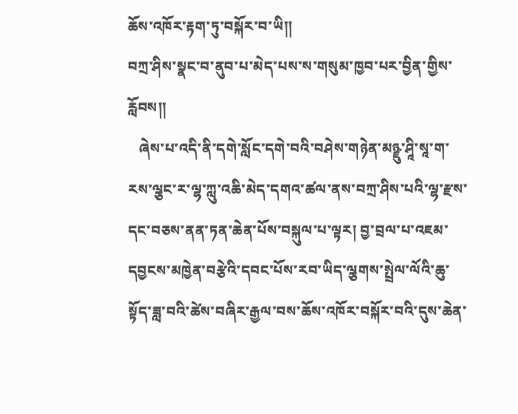ཆོས་འཁོར་རྟག་ཏུ་བསྐོར་བ་ཡི།།
བཀྲ་ཤིས་སྣང་བ་ནུབ་པ་མེད་པས་ས་གསུམ་ཁྱབ་པར་བྱིན་གྱིས་རློབས།།
   ཞེས་པ་འདི་ནི་དགེ་སློང་དགེ་བའི་བཤེས་གཉེན་མཉྫུ་ཤཱི་སཱ་ག་རས་ལྕང་ར་ལྷ་ཀླུ་འཆི་མེད་དགའ་ཚལ་ནས་བཀྲ་ཤིས་པའི་ལྷ་རྫས་དང་བཅས་ནན་ཏན་ཆེན་པོས་བསྐུལ་པ་ལྟར། བྱ་བྲལ་པ་འཇམ་དབྱངས་མཁྱེན་བརྩེའི་དབང་པོས་རབ་ཡིད་ལྕགས་སྤྲེལ་ལོའི་ཆུ་སྟོད་ཟླ་བའི་ཚེས་བཞིར་རྒྱལ་བས་ཆོས་འཁོར་བསྐོར་བའི་དུས་ཆེན་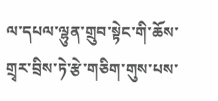ལ་དཔལ་ལྷུན་གྲུབ་སྟེང་གི་ཆོས་གྲྭར་བྲིས་ཏེ་རྩེ་གཅིག་གུས་པས་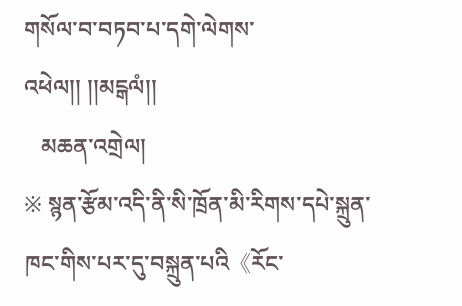གསོལ་བ་བཏབ་པ་དགེ་ལེགས་འཕེལ།། །།མངྒལཾ།།
   མཆན་འགྲེལ།
※ སྙན་རྩོམ་འདི་ནི་སི་ཁྲོན་མི་རིགས་དཔེ་སྐྲུན་ཁང་གིས་པར་དུ་བསྐྲུན་པའི《རོང་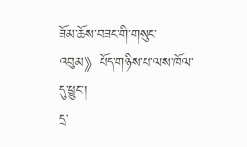ཟོམ་ཆོས་བཟང་གི་གསུང་འབུམ》པོད་གཉིས་པ་ལས་ཁོལ་དུ་ཕྱུང་།
དྲ་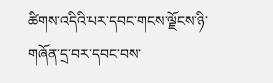ཚིགས་འདིའི་པར་དབང་གངས་ལྗོངས་ཉི་གཞོན་དྲ་བར་དབང་བས་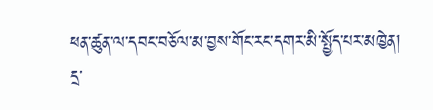ཕན་ཚུན་ལ་དབང་བཅོལ་མ་བྱས་གོང་རང་དགར་མི་སྤྱོད་པར་མཁྱེན།
དྲ་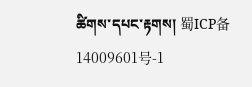ཚིགས་དཔང་རྟགས། 蜀ICP备14009601号-1